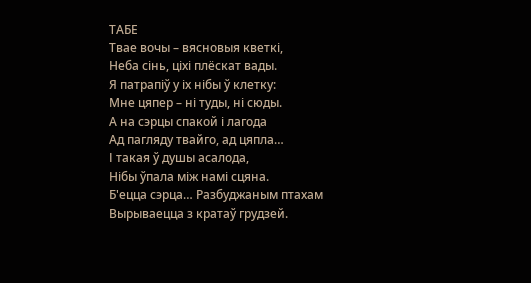ТАБЕ
Твае вочы – вясновыя кветкі,
Неба сінь, ціхі плёскат вады.
Я патрапіў у іх нібы ў клетку:
Мне цяпер – ні туды, ні сюды.
А на сэрцы спакой і лагода
Ад пагляду твайго, ад цяпла…
І такая ў душы асалода,
Нібы ўпала між намі сцяна.
Б'ецца сэрца… Разбуджаным птахам
Вырываецца з кратаў грудзей.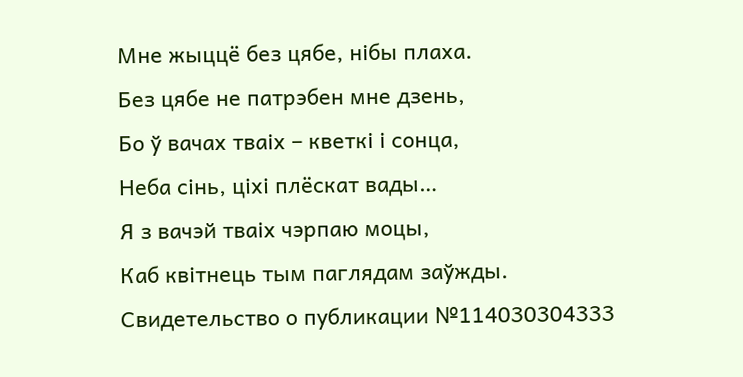Мне жыццё без цябе, нібы плаха.
Без цябе не патрэбен мне дзень,
Бо ў вачах тваіх – кветкі і сонца,
Неба сінь, ціхі плёскат вады…
Я з вачэй тваіх чэрпаю моцы,
Каб квiтнець тым паглядам заўжды.
Свидетельство о публикации №114030304333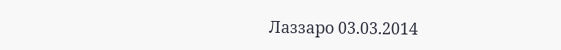Лаззаро 03.03.2014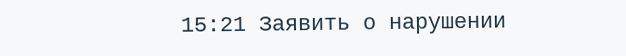15:21 Заявить о нарушении